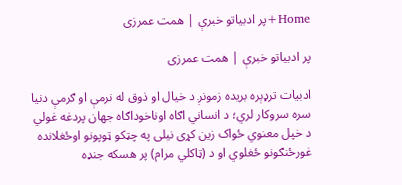Home+پر ادبیاتو خبرې | همت عمرزی

پر ادبیاتو خبرې | همت عمرزی

ادبیات ترډېره بریده زمونږ د خیال او ذوق له نرمې او ګرمې دنیا سره سروکار لري؛ د انساني اګاه اوناخوداګاه جهان پردغه غولي د خپل معنوي ځواک زین کړی نیلی په چټکو ټوپونو اوځغلانده غورځنګونو ځغلوي او د (ټاکلي مرام) پر هسکه جنډه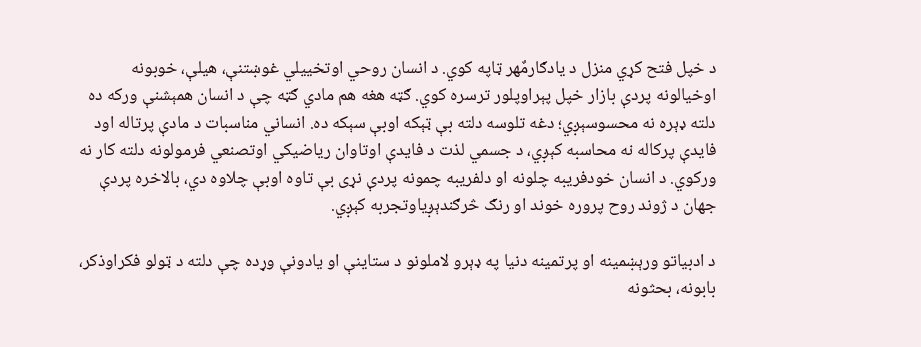د خپل فتح کړي منزل د یادګارمٌهر ټاپه کوي. د انسان روحي اوتخییلي غوښتنې، هیلې، خوبونه اوخیالونه پردې بازار خپل پېراوپلور ترسره کوي. ګټه هغه هم مادي ګټه چې د انسان همېشنې ورکه ده دلته ډېره نه محسوسېږي؛ دغه تلوسه دلته بې ټېکه اوبې سېکه ده. انساني مناسبات د مادې پرتاله اود فایدې پرکاله نه محاسبه کېږي، د جسمي لذت د فایدې اوتاوان ریاضیکي اوتصنعي فرمولونه دلته کار نه ورکوي. د انسان خودفریبه چلونه او دلفریبه چمونه پردې نړی بې تاوه اوبې چلاوه دي، بالاخره پردې جهان د ژوند روح پروره خوند او رنګ څرګندېږياوتجربه کېږي.

د ادبیاتو ورېښمينه او پرتمینه دنیا په ډېرو لاملونو د ستاینې او یادونې وړده چې دلته د ټولو فکراوذکر، بابونه، بحثونه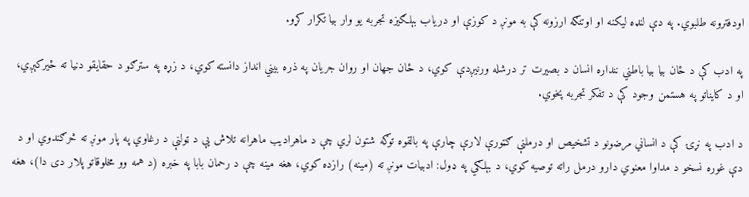اودفترونه طلبوي. په دې لنډه لیکنه او اوتنګه ارزونه کې به مونږ د کوزې او دریاب بېلګیزه تجربه یو وار بیا تکرار کړو.

په ادب کې د ځان بیا بیا باطني ننداره انسان د بصیرت تر درشله ورنيږدې کوي، د ځان جهان او روان جریان په ذره بیني انداز دانسته کوي، د زړه په سترګو د حقایقو دنیا ته ځيرکېږي، او د کایناتو په هستمن وجود کې د تفکر تجربه پخوي.

د ادب په نړۍ کې د انساني مرضونو د تشخیص او درملنې ګټورې لارې چارې په بالقوه توګه شتون لري چې د ماهرادیب ماهرانه تلاش يې د ټولنې د رغاوي په پار مونږ ته څرګندوي او د دې غوره نسخو د مداوا معنوي دارو درمل راته توصیه کوي، د بېلګي په ډول: ادبیات مونږ ته (مینه) رازده کوي، هغه مینه چې د رحمان بابا په خبره (د همه وو مخلوقاتو پلار دی دا)، هغه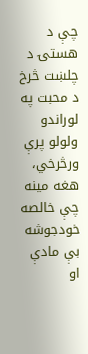چې د هستۍ د چلښت څرخ د محبت په لوراندو ولولو پرې ورڅرخي، هغه مینه چې خالصه خودجوشه بې مادې او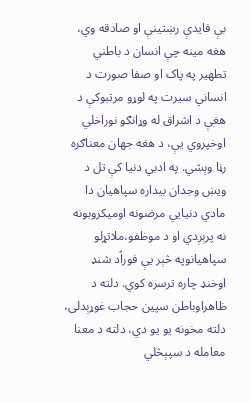بې فایدې رښتینې او صادقه وي، هغه مینه چې انسان د باطني تطهیر په پاک او صفا صورت د انساني سیرت په لوړو مرتبوکې د هغې د اشراق له وړانګو نوراخلي اوخپروي يې، د هغه جهان معناګره رڼا وېشي. په ادبي دنیا کې تل د ويښ وجدان بیداره سپاهیان دا مادي دنیايي مرضونه اومیکروبونه نه پرېږدي او د موظفو،ملاتړلو سپاهیانوپه څېر يې فوراًد شنډ اوخنډ چاره ترسره کوي. دلته د ظاهراوباطن سپين حجاب غوړېدلی، دلته مخونه یو یو دي، دلته د معنا معامله د سپېڅلي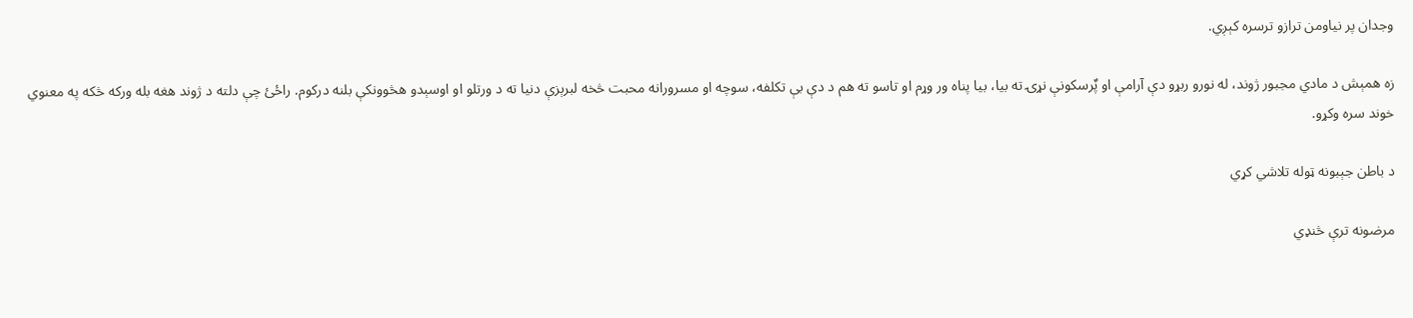وجدان پر نیاومن ترازو ترسره کېږي.

زه همېش د مادي مجبور ژوند، له نورو ربړو دې آرامې او پٌرسکونې نړۍ ته بیا، بیا پناه ور وړم او تاسو ته هم د دې بې تکلفه، سوچه او مسرورانه محبت څخه لبرېزې دنیا ته د ورتلو او اوسېدو هڅوونکې بلنه درکوم. راځئ چې دلته د ژوند هغه بله ورکه څکه په معنوي خوند سره وکړو.

د باطن جېبونه ټوله تلاشي کړي

مرضونه ترې څنډي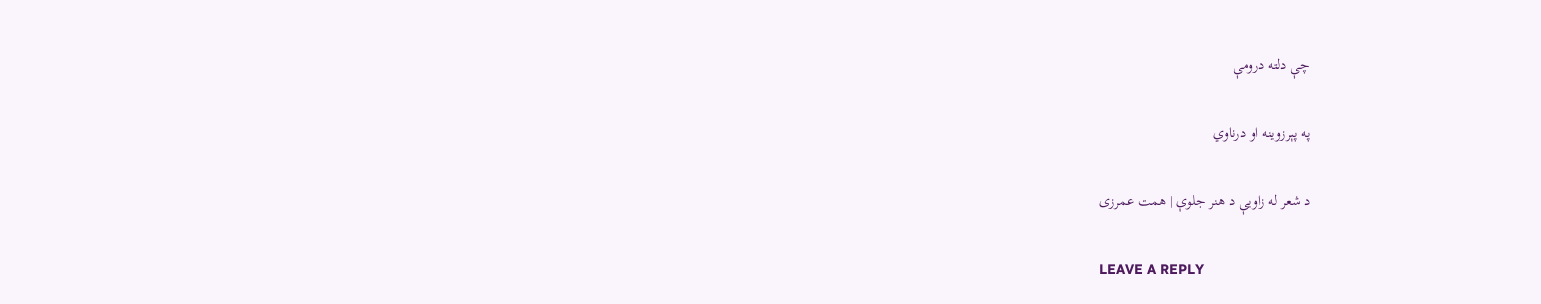چې دلته درومې

په پېرزوینه او درناوي

د شعر له زاویې د هنر جلوې | همت عمرزی

LEAVE A REPLY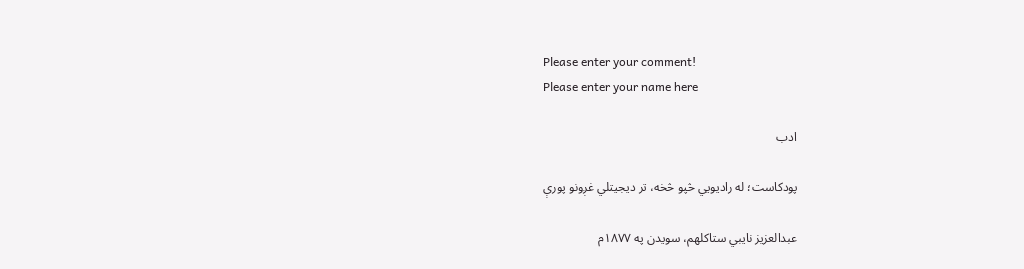Please enter your comment!
Please enter your name here

ادب

پودکاست؛ له رادیويي څپو څخه، تر دیجیتلي غږونو پورې

عبدالعزیز نایبي ستاکلهم، سویدن په ۱۸۷۷م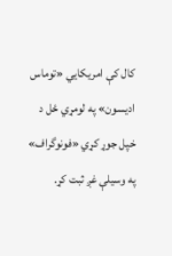کال کې امریکایي «توماس ادیسون» په لومړي ځل د خپل جوړ کړي «فونوگراف» په وسیلې غږ ثبت کړ.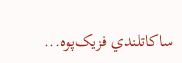ساکاتلندي فزیک‌پوه...